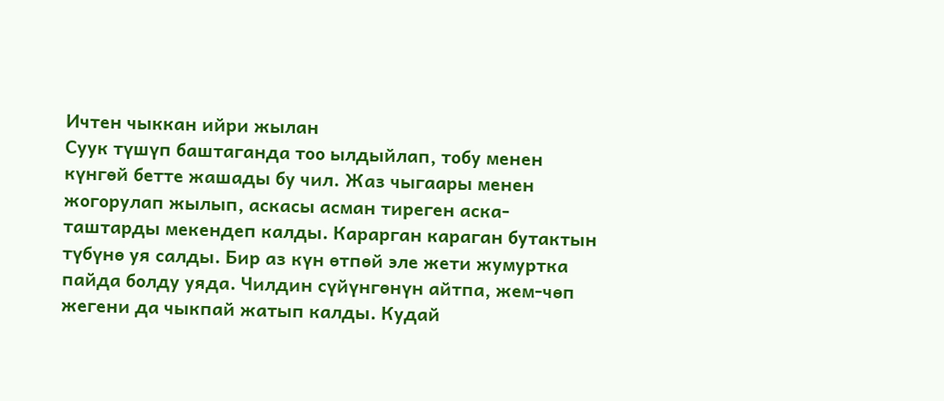Ичтен чыккан ийри жылан
Суук түшүп баштаганда тоо ылдыйлап, тобу менен күнгөй бетте жашады бу чил. Жаз чыгаары менен жогорулап жылып, аскасы асман тиреген аска-таштарды мекендеп калды. Карарган караган бутактын түбүнө уя салды. Бир аз күн өтпөй эле жети жумуртка пайда болду уяда. Чилдин сүйүнгөнүн айтпа, жем-чөп жегени да чыкпай жатып калды. Кудай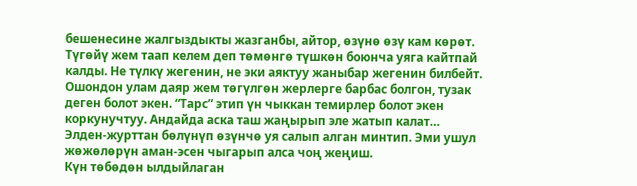бешенесине жалгыздыкты жазганбы, айтор, өзүнө өзү кам көрөт. Түгөйү жем таап келем деп төмөнгө түшкөн боюнча уяга кайтпай калды. Не түлкү жегенин, не эки аяктуу жаныбар жегенин билбейт. Ошондон улам даяр жем төгүлгөн жерлерге барбас болгон, тузак деген болот экен. “Тарс” этип үн чыккан темирлер болот экен коркунучтуу. Андайда аска таш жаңырып эле жатып калат…
Элден-журттан бөлүнүп өзүнчө уя салып алган минтип. Эми ушул жөжөлөрүн аман-эсен чыгарып алса чоң жеңиш.
Күн төбөдөн ылдыйлаган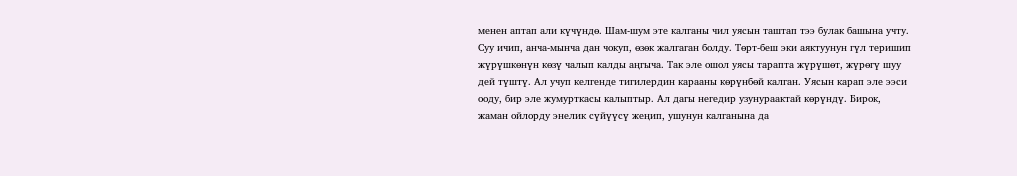менен аптап али күчүндө. Шам-шум эте калганы чил уясын таштап тээ булак башына учту. Суу ичип, анча-мынча дан чокуп, өзөк жалгаган болду. Төрт-беш эки аяктуунун гүл теришип жүрүшкөнүн көзү чалып калды аңгыча. Так эле ошол уясы тарапта жүрүшөт, жүрөгү шуу дей түштү. Ал учуп келгенде тигилердин карааны көрүнбөй калган. Уясын карап эле ээси ооду, бир эле жумурткасы калыптыр. Ал дагы негедир узунураактай көрүндү. Бирок, жаман ойлорду энелик сүйүүсү жеңип, ушунун калганына да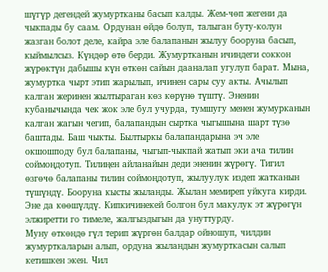шүгүр дегендей жумуртканы басып калды. Жем-чөп жегени да чыкпады бу саам. Ордунан өйдө болуп, талыган буту-колун жазган болот деле, кайра эле балапанын жылуу бооруна басып, кыймылсыз. Күндөр өтө берди. Жумуртканын ичиндеги соккон жүрөктүн дабышы күн өткөн сайын дааналап угулуп барат. Мына, жумуртка чырт этип жарылып, ичинен сары суу акты. Ачылып калган жеринен жылтыраган көз көрүнө түштү. Эненин кубанычында чек жок эле бул учурда, тумшугу менен жумурканын калган жагын чегип, балапандын сыртка чыгышына шарт түзө баштады. Баш чыкты. Былтыркы балапандарына эч эле окшошподу бул балапаны, чыгып-чыкпай жатып эки ача тилин соймоңдотуп. Тилиңен айланайын деди эненин жүрөгү. Тигил өзгөчө балапаны тилин соймоңдотуп, жылуулук издеп жатканын түшүндү. Бооруна кысты жыланды. Жылан мемиреп уйкуга кирди. Эне да көөшүлдү. Кипкичинекей болгон бул макулук эт жүрөгүн элжиретти го тимеле, жалгыздыгын да унуттурду.
Муну өткөндө гүл терип жүргөн балдар ойношуп, чилдин жумурткаларын алып, ордуна жыландын жумурткасын салып кетишкен экен. Чил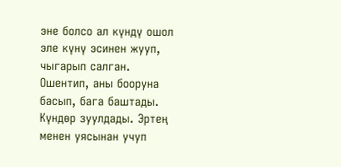эне болсо ал күндү ошол эле күнү эсинен жууп, чыгарып салган.
Ошентип, аны бооруна басып, бага баштады. Күндөр зуулдады. Эртең менен уясынан учуп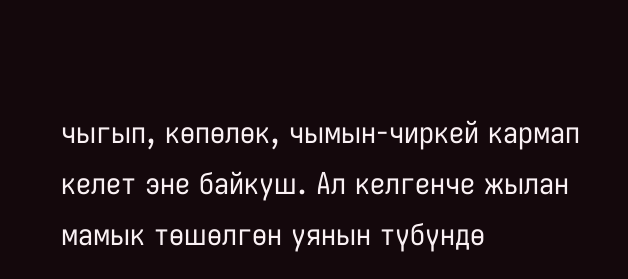чыгып, көпөлөк, чымын-чиркей кармап келет эне байкуш. Ал келгенче жылан мамык төшөлгөн уянын түбүндө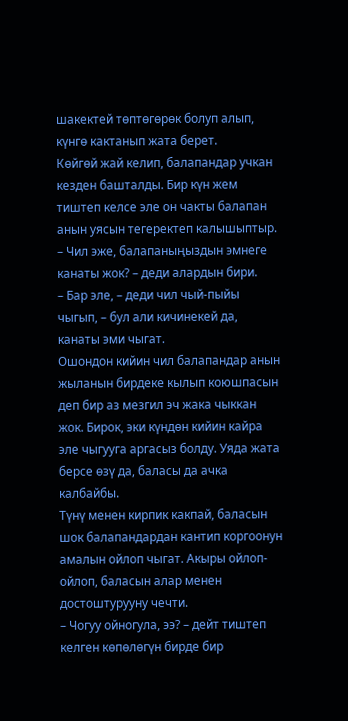шакектей төптөгөрөк болуп алып, күнгө кактанып жата берет.
Көйгөй жай келип, балапандар учкан кезден башталды. Бир күн жем тиштеп келсе эле он чакты балапан анын уясын тегеректеп калышыптыр.
– Чил эже, балапаныңыздын эмнеге канаты жок? – деди алардын бири.
– Бар эле, – деди чил чый-пыйы чыгып, – бул али кичинекей да, канаты эми чыгат.
Ошондон кийин чил балапандар анын жыланын бирдеке кылып коюшпасын деп бир аз мезгил эч жака чыккан жок. Бирок, эки күндөн кийин кайра эле чыгууга аргасыз болду. Уяда жата берсе өзү да, баласы да ачка калбайбы.
Түнү менен кирпик какпай, баласын шок балапандардан кантип коргоонун амалын ойлоп чыгат. Акыры ойлоп-ойлоп, баласын алар менен достоштурууну чечти.
– Чогуу ойногула, ээ? – дейт тиштеп келген көпөлөгүн бирде бир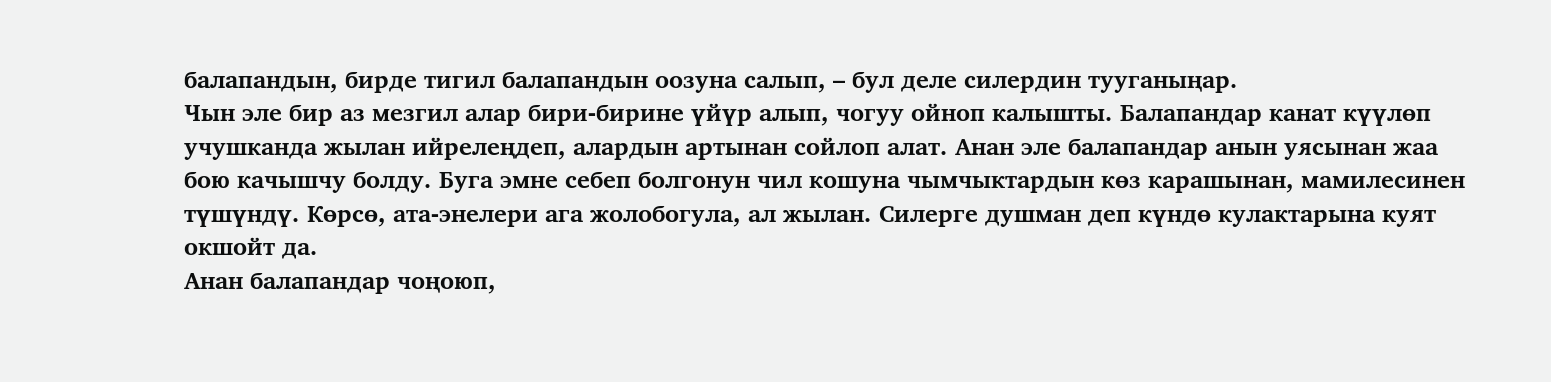балапандын, бирде тигил балапандын оозуна салып, – бул деле силердин тууганыңар.
Чын эле бир аз мезгил алар бири-бирине үйүр алып, чогуу ойноп калышты. Балапандар канат күүлөп учушканда жылан ийрелеңдеп, алардын артынан сойлоп алат. Анан эле балапандар анын уясынан жаа бою качышчу болду. Буга эмне себеп болгонун чил кошуна чымчыктардын көз карашынан, мамилесинен түшүндү. Көрсө, ата-энелери ага жолобогула, ал жылан. Силерге душман деп күндө кулактарына куят окшойт да.
Анан балапандар чоңоюп,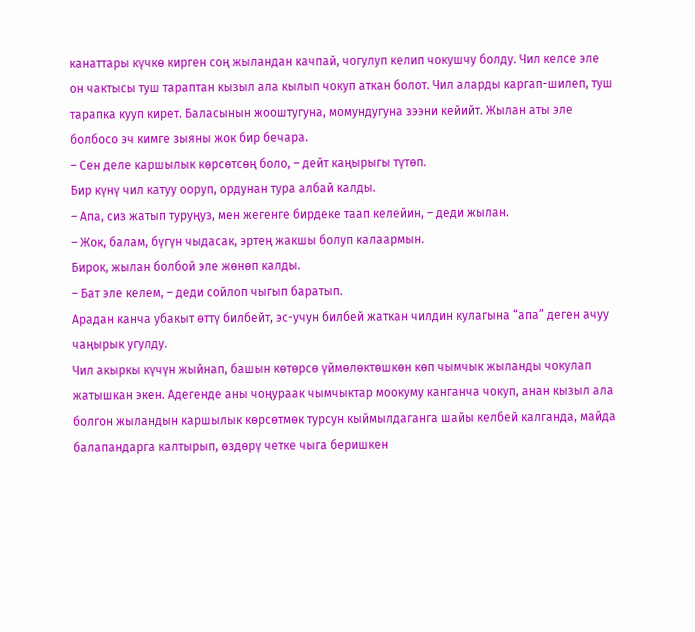канаттары күчкө кирген соң жыландан качпай, чогулуп келип чокушчу болду. Чил келсе эле он чактысы туш тараптан кызыл ала кылып чокуп аткан болот. Чил аларды каргап-шилеп, туш тарапка кууп кирет. Баласынын жооштугуна, момундугуна зээни кейийт. Жылан аты эле болбосо эч кимге зыяны жок бир бечара.
– Сен деле каршылык көрсөтсөң боло, – дейт каңырыгы түтөп.
Бир күнү чил катуу ооруп, ордунан тура албай калды.
– Апа, сиз жатып туруңуз, мен жегенге бирдеке таап келейин, – деди жылан.
– Жок, балам, бүгүн чыдасак, эртең жакшы болуп калаармын.
Бирок, жылан болбой эле жөнөп калды.
– Бат эле келем, – деди сойлоп чыгып баратып.
Арадан канча убакыт өттү билбейт, эс-учун билбей жаткан чилдин кулагына “апа” деген ачуу чаңырык угулду.
Чил акыркы күчүн жыйнап, башын көтөрсө үймөлөктөшкөн көп чымчык жыланды чокулап жатышкан экен. Адегенде аны чоңураак чымчыктар моокуму канганча чокуп, анан кызыл ала болгон жыландын каршылык көрсөтмөк турсун кыймылдаганга шайы келбей калганда, майда балапандарга калтырып, өздөрү четке чыга беришкен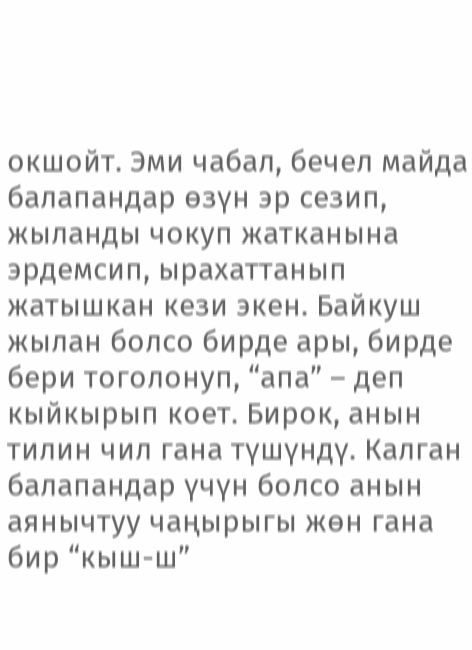окшойт. Эми чабал, бечел майда балапандар өзүн эр сезип, жыланды чокуп жатканына эрдемсип, ырахаттанып жатышкан кези экен. Байкуш жылан болсо бирде ары, бирде бери тоголонуп, “апа” – деп кыйкырып коет. Бирок, анын тилин чил гана түшүндү. Калган балапандар үчүн болсо анын аянычтуу чаңырыгы жөн гана бир “кыш-ш”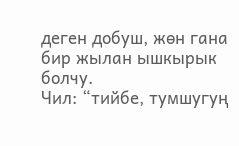деген добуш, жөн гана бир жылан ышкырык болчу.
Чил: “тийбе, тумшугуң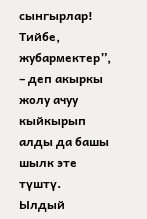сынгырлар! Тийбе, жубармектер”, – деп акыркы жолу ачуу кыйкырып алды да башы шылк эте түштү.
Ылдый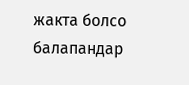жакта болсо балапандар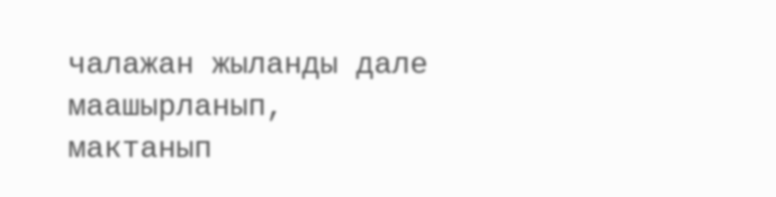чалажан жыланды дале маашырланып, мактанып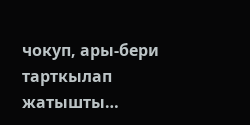чокуп, ары-бери тарткылап жатышты…